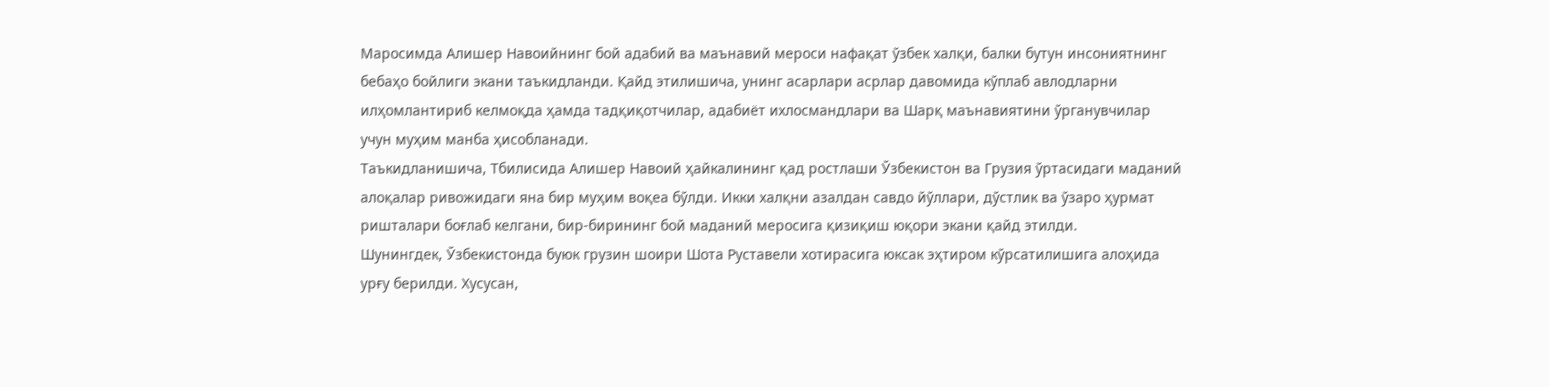Маросимда Алишер Навоийнинг бой адабий ва маънавий мероси нафақат ўзбек халқи, балки бутун инсониятнинг бебаҳо бойлиги экани таъкидланди. Қайд этилишича, унинг асарлари асрлар давомида кўплаб авлодларни илҳомлантириб келмоқда ҳамда тадқиқотчилар, адабиёт ихлосмандлари ва Шарқ маънавиятини ўрганувчилар учун муҳим манба ҳисобланади.
Таъкидланишича, Тбилисида Алишер Навоий ҳайкалининг қад ростлаши Ўзбекистон ва Грузия ўртасидаги маданий алоқалар ривожидаги яна бир муҳим воқеа бўлди. Икки халқни азалдан савдо йўллари, дўстлик ва ўзаро ҳурмат ришталари боғлаб келгани, бир-бирининг бой маданий меросига қизиқиш юқори экани қайд этилди.
Шунингдек, Ўзбекистонда буюк грузин шоири Шота Руставели хотирасига юксак эҳтиром кўрсатилишига алоҳида урғу берилди. Хусусан,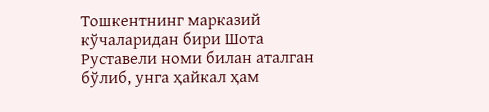Тошкентнинг марказий кўчаларидан бири Шота Руставели номи билан аталган бўлиб, унга ҳайкал ҳам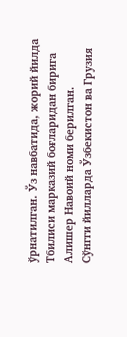ўрнатилган. Ўз навбатида, жорий йилда Тбилиси марказий боғларидан бирига Алишер Навоий номи берилган.
Сўнгги йилларда Ўзбекистон ва Грузия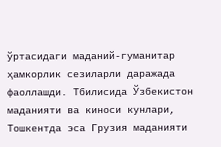ўртасидаги маданий-гуманитар ҳамкорлик сезиларли даражада фаоллашди. Тбилисида Ўзбекистон маданияти ва киноси кунлари, Тошкентда эса Грузия маданияти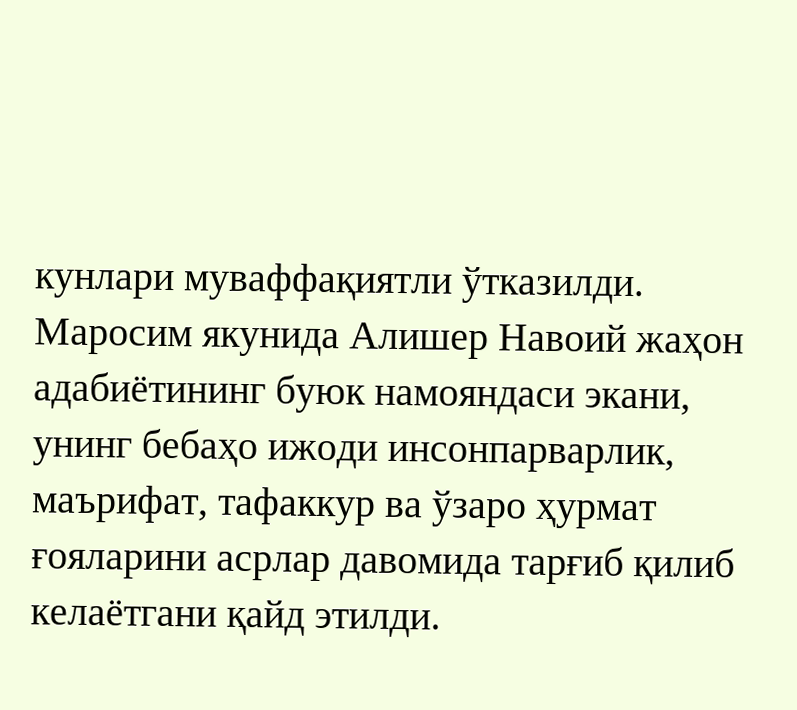кунлари муваффақиятли ўтказилди.
Маросим якунида Алишер Навоий жаҳон адабиётининг буюк намояндаси экани, унинг бебаҳо ижоди инсонпарварлик, маърифат, тафаккур ва ўзаро ҳурмат ғояларини асрлар давомида тарғиб қилиб келаётгани қайд этилди.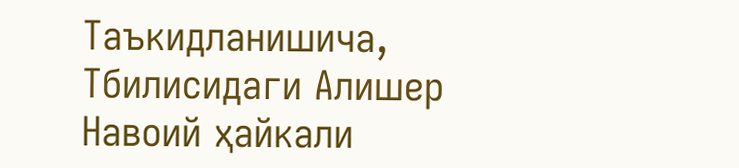Таъкидланишича, Тбилисидаги Алишер Навоий ҳайкали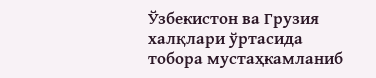Ўзбекистон ва Грузия халқлари ўртасида тобора мустаҳкамланиб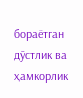бораётган дўстлик ва ҳамкорлик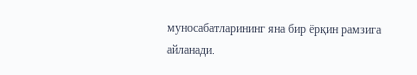муносабатларининг яна бир ёрқин рамзига айланади.